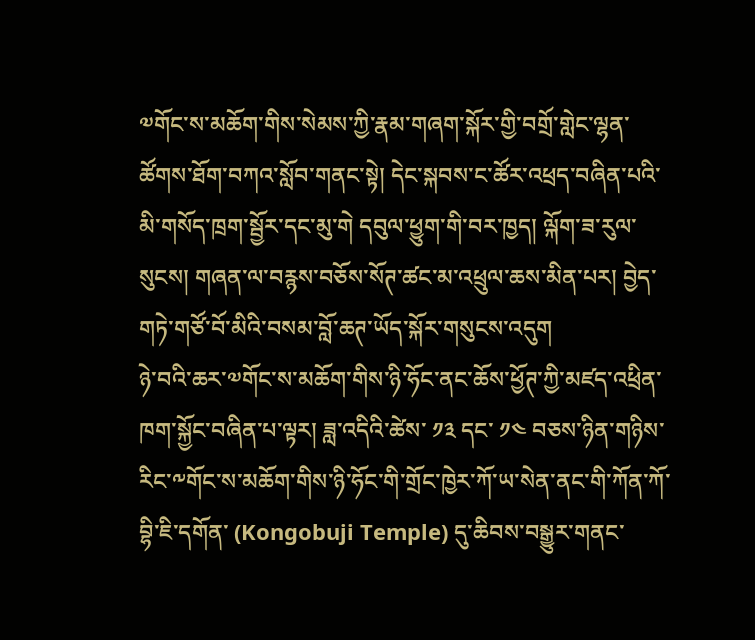༧གོང་ས་མཆོག་གིས་སེམས་ཀྱི་རྣམ་གཞག་སྐོར་གྱི་བགྲོ་གླེང་ལྷན་ཚོགས་ཐོག་བཀའ་སློབ་གནང་སྟེ། དེང་སྐབས་ང་ཚོར་འཕྲད་བཞིན་པའི་མི་གསོད་ཁྲག་སྦྱོར་དང་མུ་གེ དབུལ་ཕྱུག་གི་བར་ཁྱད། ལྐོག་ཟ་རུལ་སུངས། གཞན་ལ་བརྙས་བཅོས་སོཊ་ཚང་མ་འཕྲུལ་ཆས་མིན་པར། བྱེད་གཏེ་གཙོ་བོ་མིའི་བསམ་བློ་ཆཊ་ཡོད་སྐོར་གསུངས་འདུག
ཉེ་བའི་ཆར་༧གོང་ས་མཆོག་གིས་ཉི་ཧོང་ནང་ཆོས་ཕྱོཊ་ཀྱི་མཛད་འཕྲིན་ཁག་སྐྱོང་བཞིན་པ་ལྟར། ཟླ་འདིའི་ཚེས་ ༡༣ དང་ ༡༤ བཅས་ཉིན་གཉིས་རིང་༸གོང་ས་མཆོག་གིས་ཉི་ཧོང་གི་གྲོང་ཁྱེར་ཀོ་ཡ་སེན་ནང་གི་ཀོན་ཀོ་བྷི་ཇི་དགོན་ (Kongobuji Temple) དུ་ཆིབས་བསྒྱུར་གནང་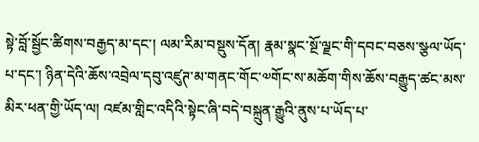སྟེ་བློ་སྦྱོང་ཚིགས་བརྒྱད་མ་དང་། ལམ་རིམ་བསྡུས་དོན། རྣམ་སྣང་སྔོ་ལྗང་གི་དབང་བཅས་སྩལ་ཡོད་པ་དང་། ཉིན་དེའི་ཆོས་འབྲེལ་དབུ་འཛུཊ་མ་གནང་གོང་༧གོང་ས་མཆོག་གིས་ཆོས་བརྒྱུད་ཚང་མས་མིར་ཕན་གྱི་ཡོད་ལ། འཛམ་གླིང་འདིའི་སྟེང་ཞི་བདེ་བསྐྲུན་རྒྱུའི་ནུས་པ་ཡོད་པ་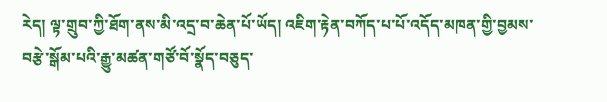རེད། ལྟ་གྲུབ་ཀྱི་ཐོག་ནས་མི་འདྲ་བ་ཆེན་པོ་ཡོད། འཇིག་རྟེན་བཀོད་པ་པོ་འདོད་མཁན་གྱི་བྱམས་བརྩེ་སྒོམ་པའི་རྒྱུ་མཚན་གཙོ་བོ་སྣོད་བཅུད་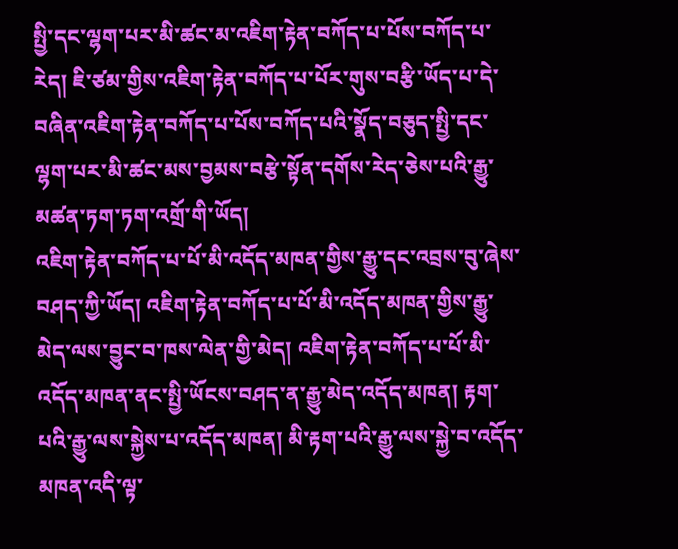སྤྱི་དང་ལྷག་པར་མི་ཚང་མ་འཇིག་རྟེན་བཀོད་པ་པོས་བཀོད་པ་རེད། ཇི་ཙམ་གྱིས་འཇིག་རྟེན་བཀོད་པ་པོར་གུས་བརྩི་ཡོད་པ་དེ་བཞིན་འཇིག་རྟེན་བཀོད་པ་པོས་བཀོད་པའི་སྣོད་བཅུད་སྤྱི་དང་ལྷག་པར་མི་ཚང་མས་བྱམས་བརྩེ་སྟོན་དགོས་རེད་ཅེས་པའི་རྒྱུ་མཚན་ཏག་ཏག་འགྲོ་གི་ཡོད།
འཇིག་རྟེན་བཀོད་པ་པོ་མི་འདོད་མཁན་གྱིས་རྒྱུ་དང་འབྲས་བུ་ཞེས་བཤད་ཀྱི་ཡོད། འཇིག་རྟེན་བཀོད་པ་པོ་མི་འདོད་མཁན་གྱིས་རྒྱུ་མེད་ལས་བྱུང་བ་ཁས་ལེན་གྱི་མེད། འཇིག་རྟེན་བཀོད་པ་པོ་མི་འདོད་མཁན་ནང་སྤྱི་ཡོངས་བཤད་ན་རྒྱུ་མེད་འདོད་མཁན། རྟག་པའི་རྒྱུ་ལས་སྐྱེས་པ་འདོད་མཁན། མི་རྟག་པའི་རྒྱུ་ལས་སྐྱེ་བ་འདོད་མཁན་འདི་ལྟ་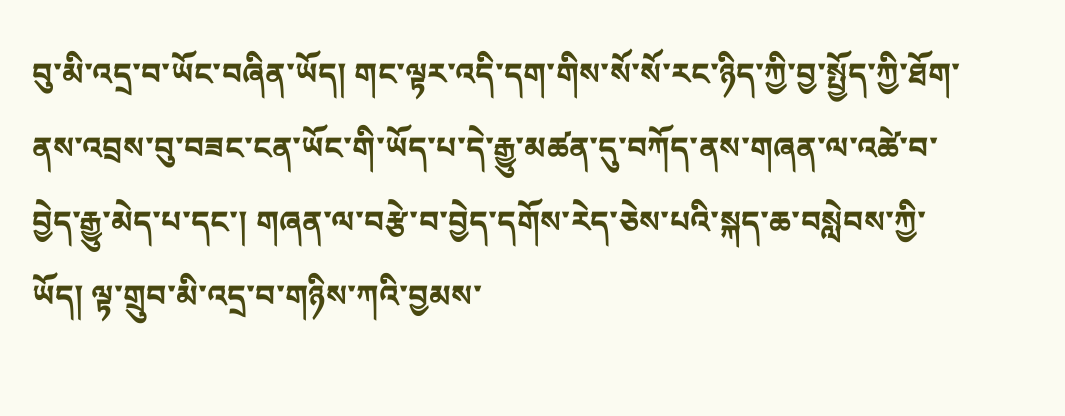བུ་མི་འདྲ་བ་ཡོང་བཞིན་ཡོད། གང་ལྟར་འདི་དག་གིས་སོ་སོ་རང་ཉིད་ཀྱི་བྱ་སྤྱོད་ཀྱི་ཐོག་ནས་འབྲས་བུ་བཟང་ངན་ཡོང་གི་ཡོད་པ་དེ་རྒྱུ་མཚན་དུ་བཀོད་ནས་གཞན་ལ་འཚེ་བ་བྱེད་རྒྱུ་མེད་པ་དང་། གཞན་ལ་བརྩེ་བ་བྱེད་དགོས་རེད་ཅེས་པའི་སྐད་ཆ་བསླེབས་ཀྱི་ཡོད། ལྟ་གྲུབ་མི་འདྲ་བ་གཉིས་ཀའི་བྱམས་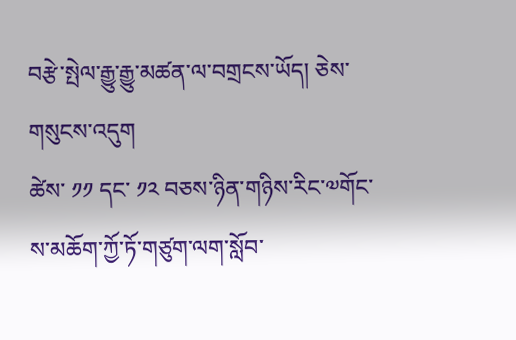བརྩེ་སྤེལ་རྒྱུ་རྒྱུ་མཚན་ལ་བགྲངས་ཡོད། ཅེས་གསུངས་འདུག
ཚེས་ ༡༡ དང་ ༡༢ བཅས་ཉིན་གཉིས་རིང་༧གོང་ས་མཆོག་ཀྱོ་ཏོ་གཙུག་ལག་སློབ་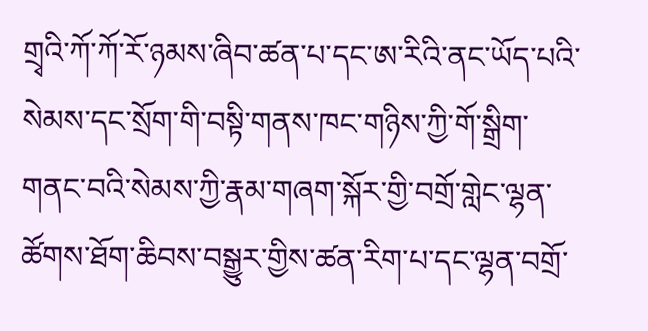གྲྭའི་ཀོ་ཀོ་རོ་ཉམས་ཞིབ་ཚན་པ་དང་ཨ་རིའི་ནང་ཡོད་པའི་སེམས་དང་སྲོག་གི་བསྟི་གནས་ཁང་གཉིས་ཀྱི་གོ་སྒྲིག་གནང་བའི་སེམས་ཀྱི་རྣམ་གཞག་སྐོར་གྱི་བགྲོ་གླེང་ལྷན་ཚོགས་ཐོག་ཆིབས་བསྒྱུར་གྱིས་ཚན་རིག་པ་དང་ལྷན་བགྲོ་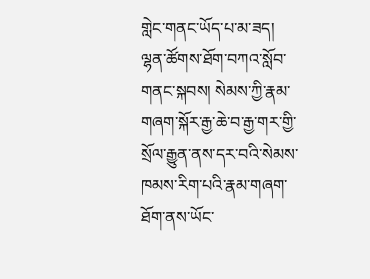གླེང་གནང་ཡོད་པ་མ་ཟད། ལྷན་ཚོགས་ཐོག་བཀའ་སློབ་གནང་སྐབས། སེམས་ཀྱི་རྣམ་གཞག་སྐོར་རྒྱ་ཆེ་བ་རྒྱ་གར་གྱི་སྲོལ་རྒྱུན་ནས་དར་བའི་སེམས་ཁམས་རིག་པའི་རྣམ་གཞག་ཐོག་ནས་ཡོང་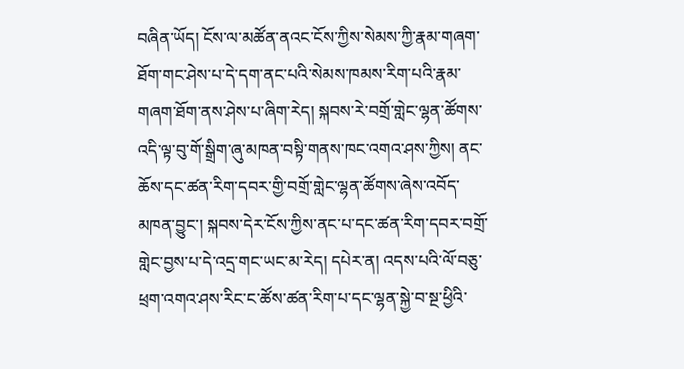བཞིན་ཡོད། ངོས་ལ་མཚོན་ནའང་ངོས་ཀྱིས་སེམས་ཀྱི་རྣམ་གཞག་ཐོག་གང་ཤེས་པ་དེ་དག་ནང་པའི་སེམས་ཁམས་རིག་པའི་རྣམ་གཞག་ཐོག་ནས་ཤེས་པ་ཞིག་རེད། སྐབས་རེ་བགྲོ་གླེང་ལྷན་ཚོགས་འདི་ལྟ་བུ་གོ་སྒྲིག་ཞུ་མཁན་བསྟི་གནས་ཁང་འགའ་ཤས་ཀྱིས། ནང་ཆོས་དང་ཚན་རིག་དབར་གྱི་བགྲོ་གླེང་ལྷན་ཚོགས་ཞེས་འབོད་མཁན་བྱུང་། སྐབས་དེར་ངོས་ཀྱིས་ནང་པ་དང་ཚན་རིག་དབར་བགྲོ་གླེང་བྱས་པ་དེ་འདྲ་གང་ཡང་མ་རེད། དཔེར་ན། འདས་པའི་ལོ་བཅུ་ཕྲག་འགའ་ཤས་རིང་ང་ཚོས་ཚན་རིག་པ་དང་ལྷན་སྐྱེ་བ་སྔ་ཕྱིའི་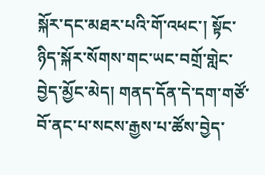སྐོར་དང་མཐར་པའི་གོ་འཕང་། སྟོང་ཉིད་སྐོར་སོགས་གང་ཡང་བགྲོ་གླེང་བྱེད་མྱོང་མེད། གནད་དོན་དེ་དག་གཙོ་བོ་ནང་པ་སངས་རྒྱས་པ་ཚོས་བྱེད་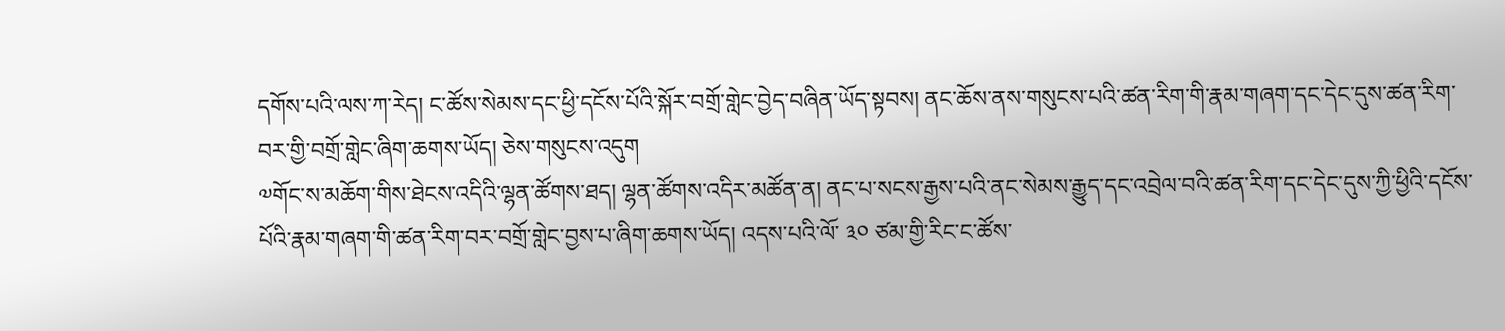དགོས་པའི་ལས་ཀ་རེད། ང་ཚོས་སེམས་དང་ཕྱི་དངོས་པོའི་སྐོར་བགྲོ་གླེང་བྱེད་བཞིན་ཡོད་སྟབས། ནང་ཆོས་ནས་གསུངས་པའི་ཚན་རིག་གི་རྣམ་གཞག་དང་དེང་དུས་ཚན་རིག་བར་གྱི་བགྲོ་གླེང་ཞིག་ཆགས་ཡོད། ཅེས་གསུངས་འདུག
༧གོང་ས་མཆོག་གིས་ཐེངས་འདིའི་ལྷན་ཚོགས་ཐད། ལྷན་ཚོགས་འདིར་མཚོན་ན། ནང་པ་སངས་རྒྱས་པའི་ནང་སེམས་རྒྱུད་དང་འབྲེལ་བའི་ཚན་རིག་དང་དེང་དུས་ཀྱི་ཕྱིའི་དངོས་པོའི་རྣམ་གཞག་གི་ཚན་རིག་བར་བགྲོ་གླེང་བྱས་པ་ཞིག་ཆགས་ཡོད། འདས་པའི་ལོ་ ༣༠ ཙམ་གྱི་རིང་ང་ཚོས་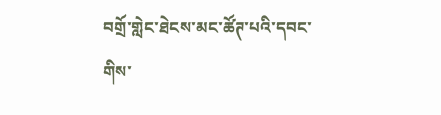བགྲོ་གླེང་ཐེངས་མང་ཚོཊ་པའི་དབང་གིས་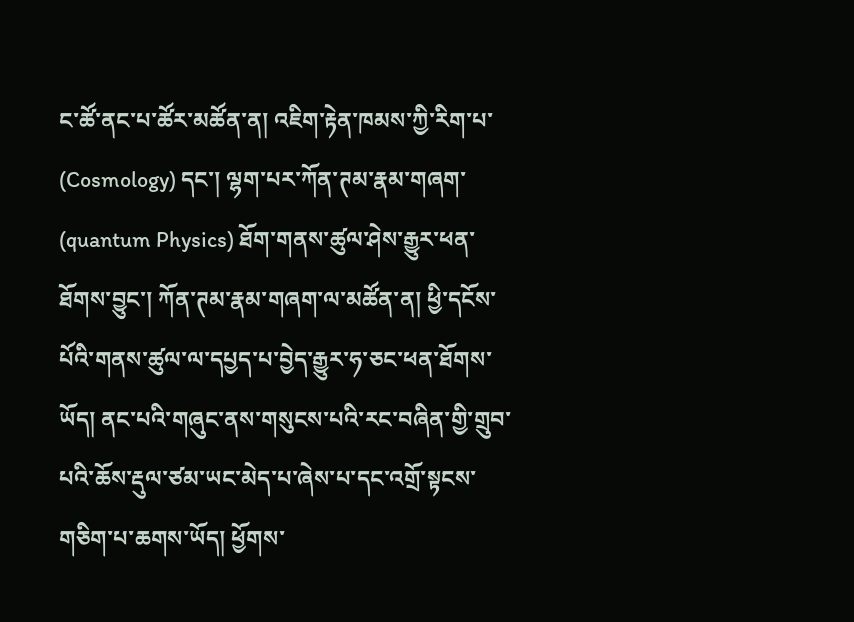ང་ཚོ་ནང་པ་ཚོར་མཚོན་ན། འཇིག་རྟེན་ཁམས་ཀྱི་རིག་པ་ (Cosmology) དང་། ལྷག་པར་ཀོན་ཊམ་རྣམ་གཞག་ (quantum Physics) ཐོག་གནས་ཚུལ་ཤེས་རྒྱུར་ཕན་ཐོགས་བྱུང་། ཀོན་ཊམ་རྣམ་གཞག་ལ་མཚོན་ན། ཕྱི་དངོས་པོའི་གནས་ཚུལ་ལ་དཔྱད་པ་བྱེད་རྒྱུར་ཧ་ཅང་ཕན་ཐོགས་ཡོད། ནང་པའི་གཞུང་ནས་གསུངས་པའི་རང་བཞིན་གྱི་གྲུབ་པའི་ཆོས་རྡུལ་ཙམ་ཡང་མེད་པ་ཞེས་པ་དང་འགྲོ་སྟངས་གཅིག་པ་ཆགས་ཡོད། ཕྱོགས་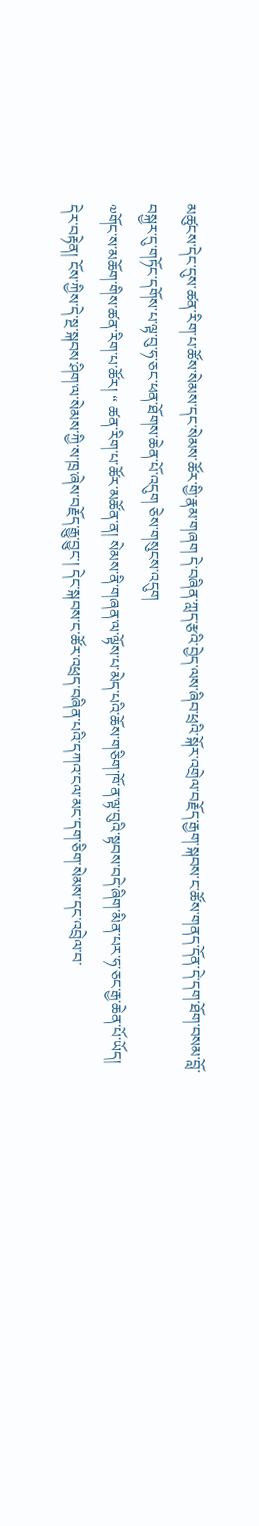མཚུངས་དེང་དུས་ཚན་རིག་པ་ཚོས་སེམས་དང་སེམས་ཚོར་གྱི་རྣམ་གཞག དེ་བཞིན་ཀླད་རྩའི་བྱེད་ལས་ཞིབ་ཕྲའི་སྐོར་འགྲེལ་བརྗོད་རྒྱག་སྐབས་ང་ཚོས་གནད་དོན་དེ་དག་ཐོག་བསམ་བློ་བསྐྱར་དུ་གཏོང་དགོས་པ་ལྟ་བུ་ཧ་ཅང་ཕན་ཐོགས་ཆེན་པོ་འདུག ཅེས་གསུངས་འདུག
༧གོང་ས་མཆོག་གིས་ཚན་རིག་པ་ཚོར། “ ཚན་རིག་པ་ཚོར་མཚོན་ན། སེམས་ནི་གཞན་ལ་ལྟོས་པ་མེད་པའི་ཆོས་གཅིག་ཁོ་ན་ལྟ་བུའི་སྟབས་བདེ་ཞིག་མིན་པར་ཧ་ཅང་རྒྱ་ཆེན་པོ་ཡོད། དེར་བརྟེན། ངོས་ཀྱིས་དེ་སྔ་སྐབས་ཤིག་ལ་སེམས་ཀྱི་ས་ཁྲ་ཞེས་བརྗོད་རྒྱུ་བྱུང་། དེང་སྐབས་ང་ཚོར་འཕྲད་བཞིན་པའི་དཀའ་ངལ་མང་དག་ཅིག་སེམས་དང་འབྲེལ་བ་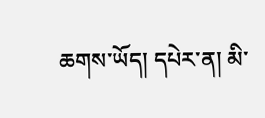ཆགས་ཡོད། དཔེར་ན། མི་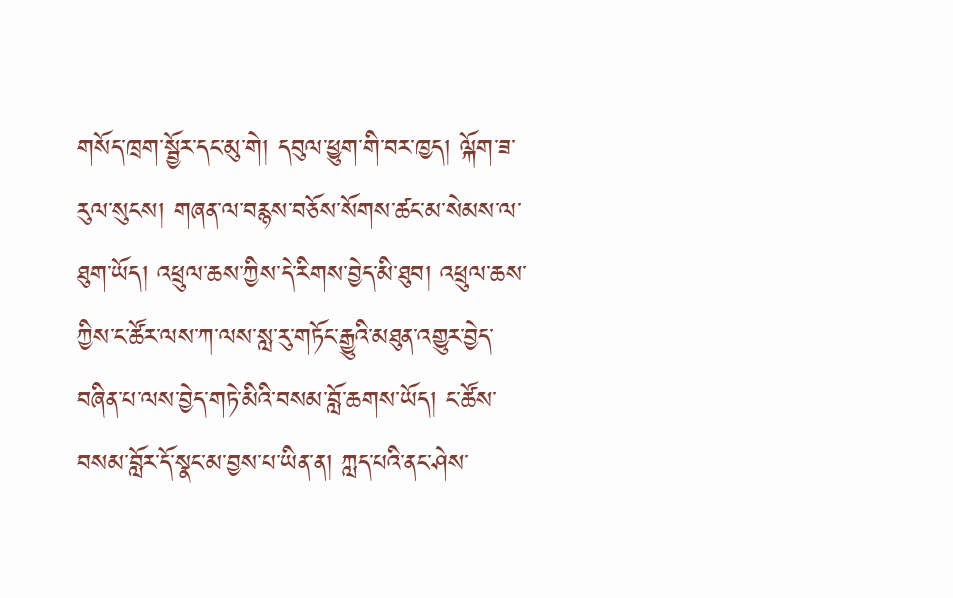གསོད་ཁྲག་སྦྱོར་དང་མུ་གེ། དབུལ་ཕྱུག་གི་བར་ཁྱད། ལྐོག་ཟ་རུལ་སུངས། གཞན་ལ་བརྙས་བཅོས་སོགས་ཚང་མ་སེམས་ལ་ཐུག་ཡོད། འཕྲུལ་ཆས་ཀྱིས་དེ་རིགས་བྱེད་མི་ཐུབ། འཕྲུལ་ཆས་ཀྱིས་ང་ཚོར་ལས་ཀ་ལས་སླ་རུ་གཏོང་རྒྱུའི་མཐུན་འགྱུར་བྱེད་བཞིན་པ་ལས་བྱེད་གཏེ་མིའི་བསམ་བློ་ཆགས་ཡོད། ང་ཚོས་བསམ་བློར་དོ་སྣང་མ་བྱས་པ་ཡིན་ན། ཀླད་པའི་ནང་ཤེས་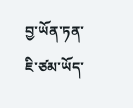བྱ་ཡོན་ཏན་ཇི་ཙམ་ཡོད་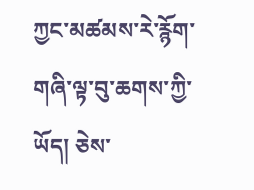ཀྱང་མཚམས་རེ་རྙོག་གཞི་ལྟ་བུ་ཆགས་ཀྱི་ཡོད། ཅེས་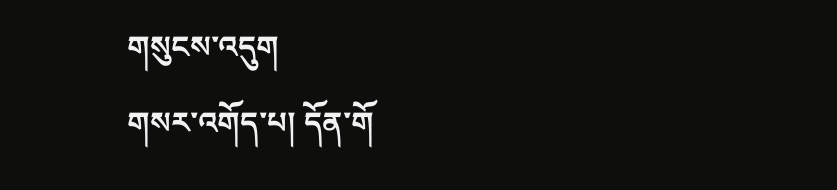གསུངས་འདུག
གསར་འགོད་པ། དོན་གོ